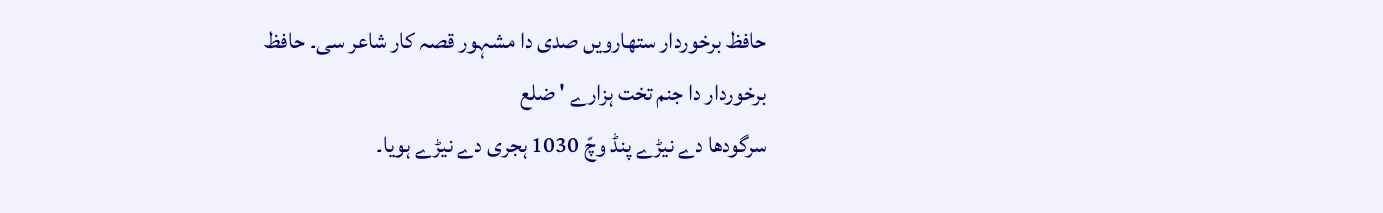حافظ برخوردار ستھارویں صدی دا مشہور قصہ کار شاعر سی۔ حافظ
برخوردار دا جنم تخت ہزارے ' ضلع
سرگودھا دے نیڑے پنڈ وچّ 1030 ہجری دے نیڑے ہویا۔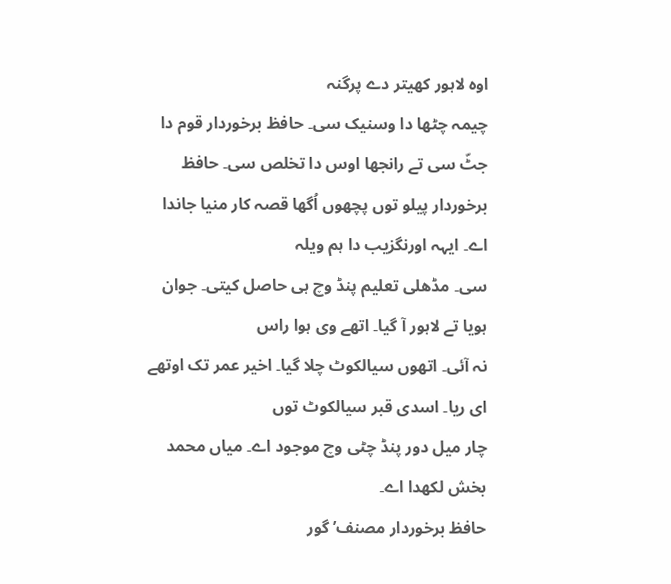اوہ لاہور کھیتر دے پرگنہ
چیمہ چٹھا دا وسنیک سی۔ حافظ برخوردار قوم دا جٹّ سی تے رانجھا اوس دا تخلص سی۔ حافظ
برخوردار پیلو توں پچھوں اُگھا قصہ کار منیا جاندا اے۔ ایہہ اورنگزیب دا ہم ویلہ
سی۔ مڈھلی تعلیم پنڈ وچ ہی حاصل کیتی۔ جوان ہویا تے لاہور آ گیا۔ اتھے وی ہوا راس
نہ آئی۔ اتھوں سیالکوٹ چلا گیا۔ اخیر عمر تک اوتھے ای ریا۔ اسدی قبر سیالکوٹ توں
چار میل دور پنڈ چٹی وچ موجود اے۔ میاں محمد بخش لکھدا اے۔
حافظ برخوردار مصنف’ گور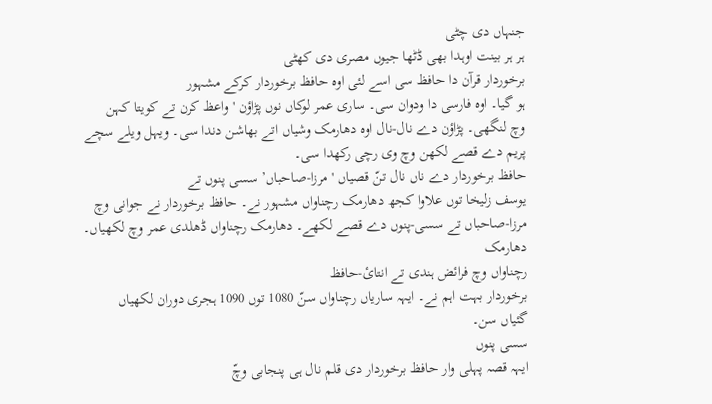جنہاں دی چٹی
ہر ہر بینت اوہدا بھی ڈٹھا جیوں مصری دی کھٹی
برخوردار قرآن دا حافظ سی اسے لئی اوہ حافظ برخوردار کرکے مشہور
ہو گیا۔ اوہ فارسی دا ودوان سی۔ ساری عمر لوکاں نوں پڑاؤن ' واعظ کرن تے کویتا کہن
وچ لنگھی۔ پڑاؤن دے نال-نال اوہ دھارمک وشیاں اتے بھاشن دندا سی۔ ویہل ویلے سچے
پریم دے قصے لکھن وچ وی رچی رکھدا سی۔
حافظ برخوردار دے ناں نال تنّ قصیاں ' مرزا-صاحباں’ سسی پنوں تے
یوسف زلیخا توں علاوا کجھ دھارمک رچناواں مشہور نے۔ حافظ برخوردار نے جوانی وچ
مرزا-صاحباں تے سسی-پنوں دے قصے لکھے۔ دھارمک رچناواں ڈھلدی عمر وچ لکھیاں۔ دھارمک
رچناواں وچ فرائض ہندی تے انتائ-حافظ
برخوردار بہت اہم نے۔ ایہہ ساریاں رچناواں سنّ 1080 توں 1090 ہجری دوران لکھیاں
گئیاں سن۔
سسی پنوں
ایہہ قصہ پہلی وار حافظ برخوردار دی قلم نال ہی پنجابی وچّ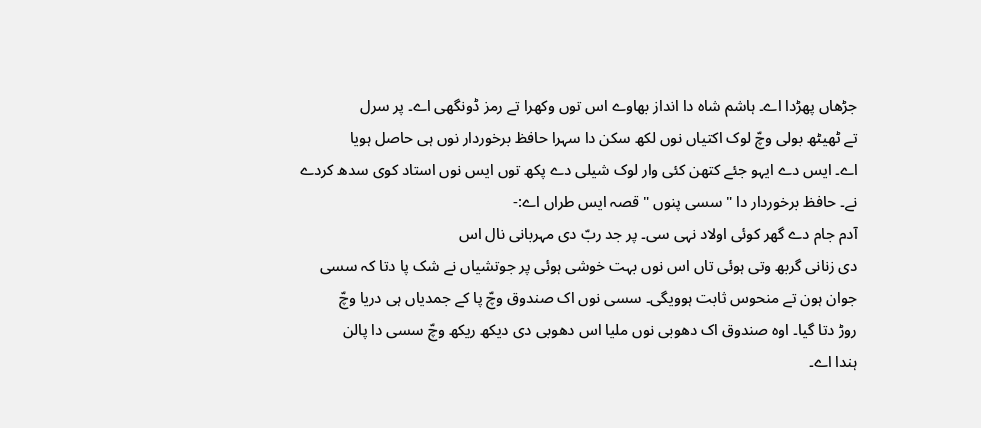جڑھاں پھڑدا اے۔ ہاشم شاہ دا انداز بھاوے اس توں وکھرا تے رمز ڈونگھی اے۔ پر سرل
تے ٹھیٹھ بولی وچّ لوک اکتیاں نوں لکھ سکن دا سہرا حافظ برخوردار نوں ہی حاصل ہویا
اے۔ ایس دے ایہو جئے کتھن کئی وار لوک شیلی دے پکھ توں ایس نوں استاد کوی سدھ کردے
نے۔ حافظ برخوردار دا " سسی پنوں " قصہ ایس طراں اے:-
آدم جام دے گھر کوئی اولاد نہی سی۔ پر جد ربّ دی مہربانی نال اس
دی زنانی گربھ وتی ہوئی تاں اس نوں بہت خوشی ہوئی پر جوتشیاں نے شک پا دتا کہ سسی
جوان ہون تے منحوس ثابت ہوویگی۔ سسی نوں اک صندوق وچّ پا کے جمدیاں ہی دریا وچّ
روڑ دتا گیا۔ اوہ صندوق اک دھوبی نوں ملیا اس دھوبی دی دیکھ ریکھ وچّ سسی دا پالن
ہندا اے۔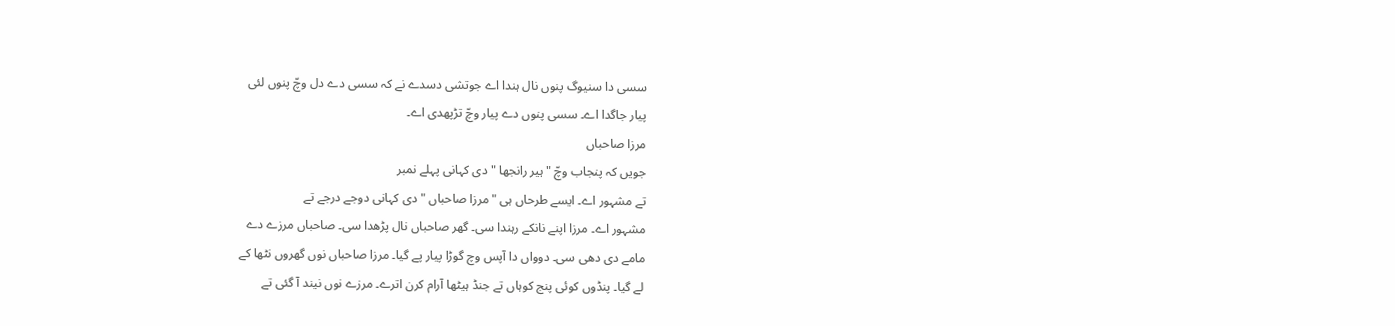سسی دا سنیوگ پنوں نال ہندا اے جوتشی دسدے نے کہ سسی دے دل وچّ پنوں لئی
پیار جاگدا اے۔ سسی پنوں دے پیار وچّ تڑپھدی اے۔
مرزا صاحباں
جویں کہ پنجاب وچّ " ہیر رانجھا " دی کہانی پہلے نمبر
تے مشہور اے۔ ایسے طرحاں ہی " مرزا صاحباں " دی کہانی دوجے درجے تے
مشہور اے۔ مرزا اپنے نانکے رہندا سی۔ گھر صاحباں نال پڑھدا سی۔ صاحباں مرزے دے
مامے دی دھی سی۔ دوواں دا آپس وچ گوڑا پیار پے گیا۔ مرزا صاحباں نوں گھروں نٹھا کے
لے گیا۔ پنڈوں کوئی پنج کوہاں تے جنڈ ہیٹھا آرام کرن اترے۔ مرزے نوں نیند آ گئی تے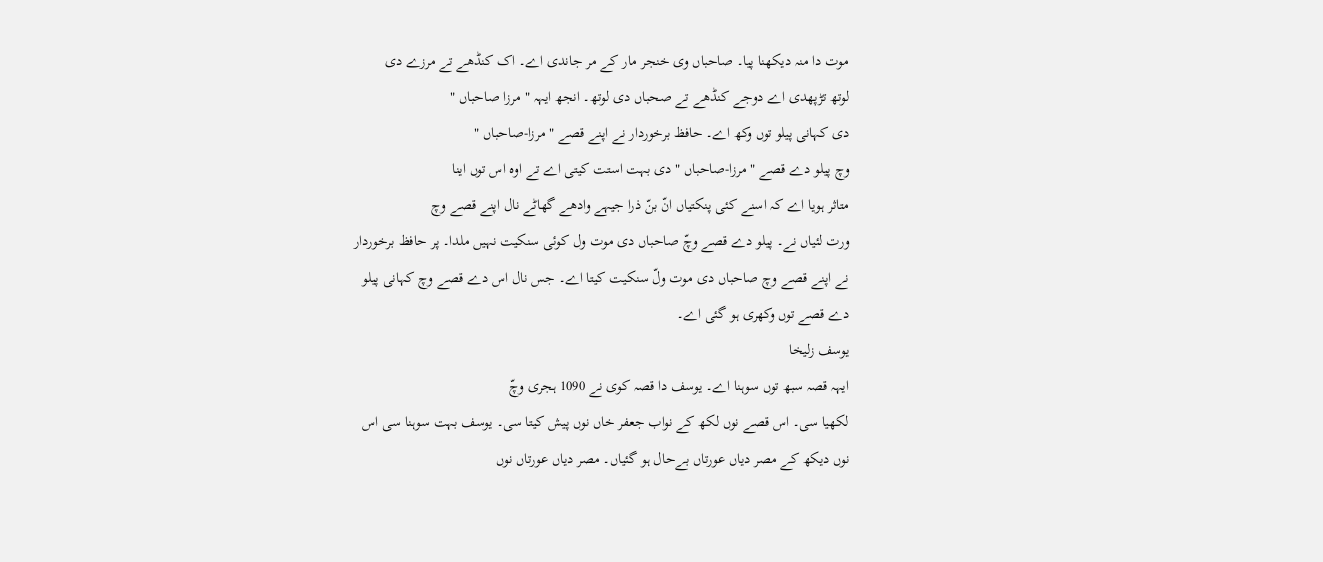موت دا منہ دیکھنا پیا۔ صاحباں وی خنجر مار کے مر جاندی اے۔ اک کنڈھے تے مرزے دی
لوتھ تڑپھدی اے دوجے کنڈھے تے صحباں دی لوتھ۔ انجھ ایہہ " مرزا صاحباں "
دی کہانی پیلو توں وکھ اے۔ حافظ برخوردار نے اپنے قصے " مرزا-صاحباں "
وچ پیلو دے قصے " مرزا-صاحباں " دی بہت استت کیتی اے تے اوہ اس توں اینا
متاثر ہویا اے کہ اسنے کئی پنکتیاں انّ بنّ ذرا جیہے وادھے گھاٹے نال اپنے قصے وچ
ورت لئیاں نے۔ پیلو دے قصے وچّ صاحباں دی موت ول کوئی سنکیت نہیں ملدا۔ پر حافظ برخوردار
نے اپنے قصے وچ صاحباں دی موت ولّ سنکیت کیتا اے۔ جس نال اس دے قصے وچ کہانی پیلو
دے قصے توں وکھری ہو گئی اے۔
یوسف زلیخا
ایہہ قصہ سبھ توں سوہنا اے۔ یوسف دا قصہ کوی نے 1090 ہجری وچّ
لکھیا سی۔ اس قصے نوں لکھ کے نواب جعفر خاں نوں پیش کیتا سی۔ یوسف بہت سوہنا سی اس
نوں دیکھ کے مصر دیاں عورتاں بےحال ہو گئیاں۔ مصر دیاں عورتاں نوں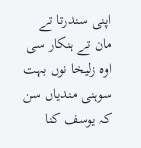اپنی سندرتا تے
مان تے ہنکار سی اوہ زلیخا نوں بہت سوہنی مندیاں سن کہ یوسف کنا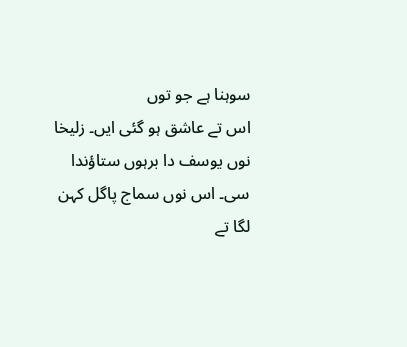سوہنا ہے جو توں
اس تے عاشق ہو گئی ایں۔ زلیخا نوں یوسف دا برہوں ستاؤندا سی۔ اس نوں سماج پاگل کہن
لگا تے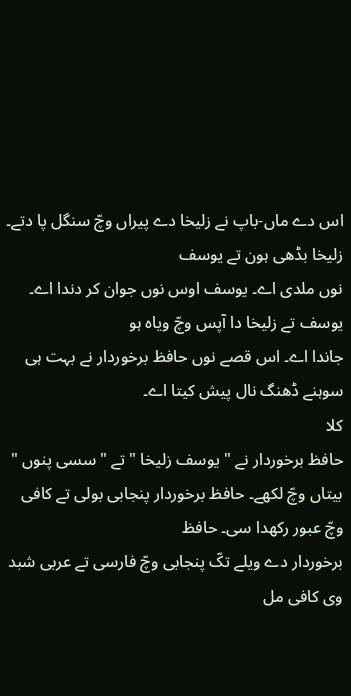اس دے ماں-باپ نے زلیخا دے پیراں وچّ سنگل پا دتے۔ زلیخا بڈھی ہون تے یوسف
نوں ملدی اے۔ یوسف اوس نوں جوان کر دندا اے۔ یوسف تے زلیخا دا آپس وچّ ویاہ ہو
جاندا اے۔ اس قصے نوں حافظ برخوردار نے بہت ہی سوہنے ڈھنگ نال پیش کیتا اے۔
کلا
حافظ برخوردار نے " یوسف زلیخا " تے " سسی پنوں "
بیتاں وچّ لکھے۔ حافظ برخوردار پنجابی بولی تے کافی وچّ عبور رکھدا سی۔ حافظ
برخوردار دے ویلے تکّ پنجابی وچّ فارسی تے عربی شبد وی کافی مل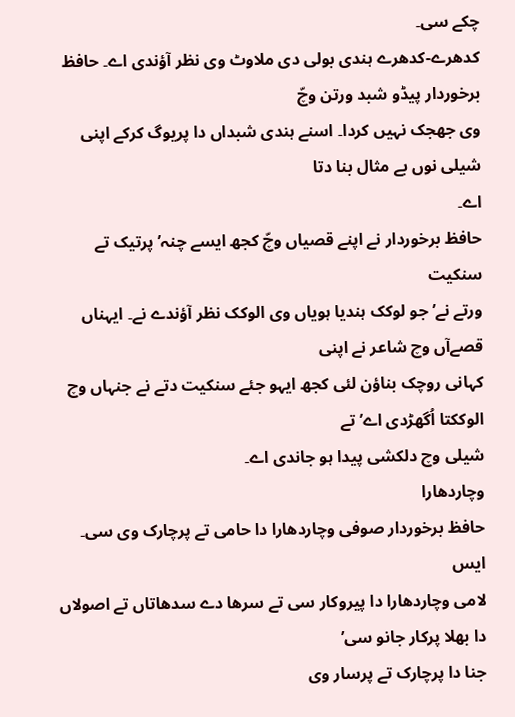چکے سی۔
کدھرے-کدھرے ہندی بولی دی ملاوٹ وی نظر آؤندی اے۔ حافظ برخوردار پیڈو شبد ورتن وچّ
وی جھجک نہیں کردا۔ اسنے ہندی شبداں دا پریوگ کرکے اپنی شیلی نوں بے مثال بنا دتا
اے۔
حافظ برخوردار نے اپنے قصیاں وچّ کجھ ایسے چنہ’ پرتیک تے سنکیت
ورتے نے’ جو لوکک ہندیا ہویاں وی الوکک نظر آؤندے نے۔ ایہناں قصےآں وچ شاعر نے اپنی
کہانی روچک بناؤن لئی کجھ ایہو جئے سنکیت دتے نے جنہاں وچ الوککتا اُگھڑدی اے’ تے
شیلی وچ دلکشی پیدا ہو جاندی اے۔
وچاردھارا
حافظ برخوردار صوفی وچاردھارا دا حامی تے پرچارک وی سی۔ ایس
لامی وچاردھارا دا پیروکار سی تے سرھا دے سدھاتاں تے اصولاں دا بھلا پرکار جانو سی’
جنا دا پرچارک تے پرسار وی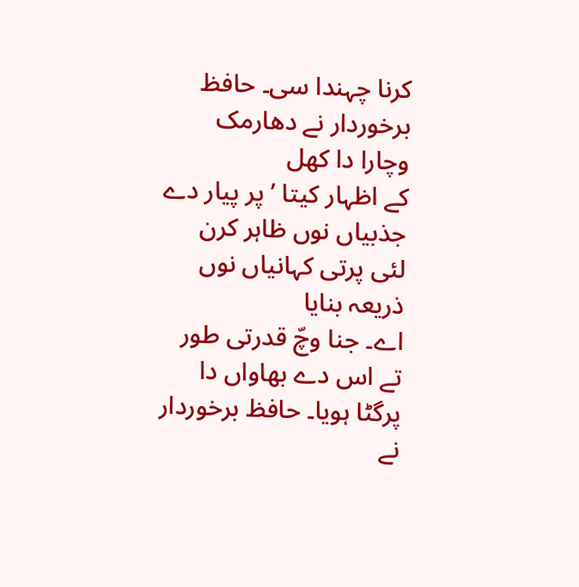کرنا چہندا سی۔ حافظ برخوردار نے دھارمک وچارا دا کھل
کے اظہار کیتا ’ پر پیار دے جذبیاں نوں ظاہر کرن لئی پرتی کہانیاں نوں ذریعہ بنایا
اے۔ جنا وچّ قدرتی طور تے اس دے بھاواں دا پرگٹا ہویا۔ حافظ برخوردار نے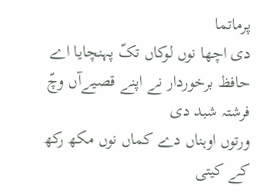پرماتما
دی اچھا نوں لوکاں تکّ پہنچایا اے حافظ برخوردار نے اپنے قصیےآں وچّ فرشتہ شبد دی
ورتوں اوہناں دے کماں نوں مکھ رکھ کے کیتی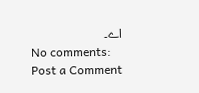اے۔
No comments:
Post a Comment